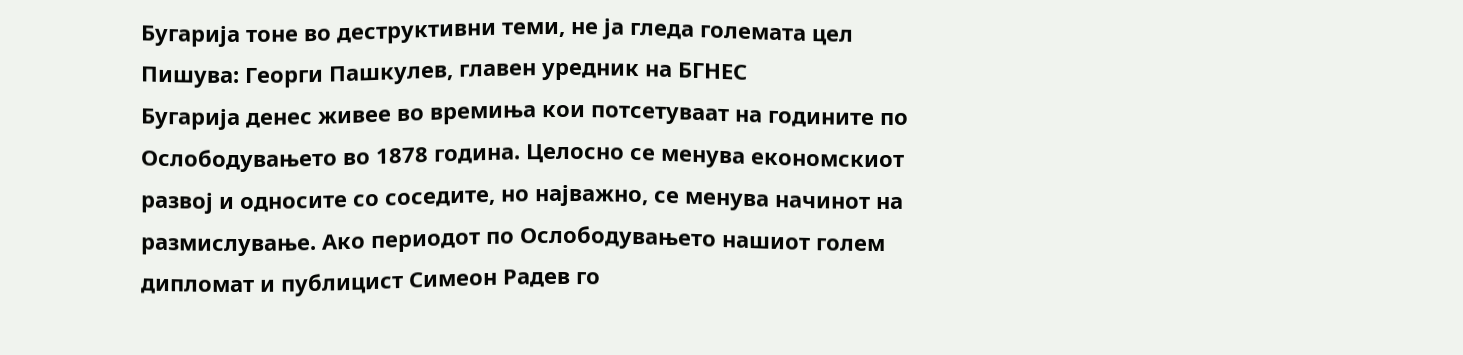Бугарија тоне во деструктивни теми, не ја гледа големата цел
Пишува: Георги Пашкулев, главен уредник на БГНЕС
Бугарија денес живее во времиња кои потсетуваат на годините по Ослободувањето во 1878 година. Целосно се менува економскиот развој и односите со соседите, но најважно, се менува начинот на размислување. Ако периодот по Ослободувањето нашиот голем дипломат и публицист Симеон Радев го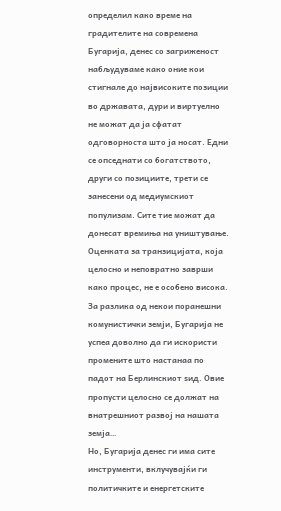определил како време на градителите на современа Бугарија, денес со загриженост набљудуваме како оние кои стигнале до највисоките позиции во државата, дури и виртуелно не можат да ја сфатат одговорноста што ја носат. Едни се опседнати со богатството, други со позициите, трети се занесени од медиумскиот популизам. Сите тие можат да донесат времиња на уништување.
Оценката за транзицијата, која целосно и неповратно заврши како процес, не е особено висока. За разлика од некои поранешни комунистички земји, Бугарија не успеа доволно да ги искористи промените што настанаа по падот на Берлинскиот ѕид. Овие пропусти целосно се должат на внатрешниот развој на нашата земја…
Но, Бугарија денес ги има сите инструменти, вклучувајќи ги политичките и енергетските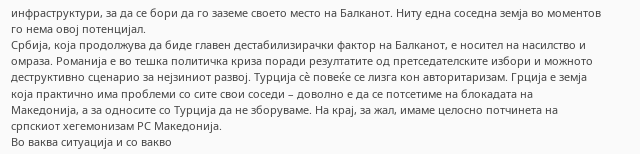инфраструктури, за да се бори да го заземе своето место на Балканот. Ниту една соседна земја во моментов го нема овој потенцијал.
Србија, која продолжува да биде главен дестабилизирачки фактор на Балканот, е носител на насилство и омраза. Романија е во тешка политичка криза поради резултатите од претседателските избори и можното деструктивно сценарио за нејзиниот развој. Турција сè повеќе се лизга кон авторитаризам. Грција е земја која практично има проблеми со сите свои соседи – доволно е да се потсетиме на блокадата на Македонија, а за односите со Турција да не зборуваме. На крај, за жал, имаме целосно потчинета на српскиот хегемонизам РС Македонија.
Во ваква ситуација и со вакво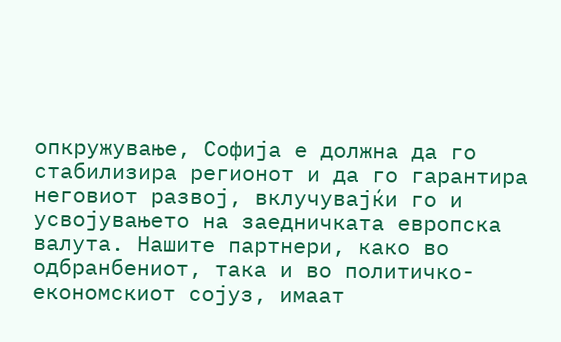опкружување, Софија е должна да го стабилизира регионот и да го гарантира неговиот развој, вклучувајќи го и усвојувањето на заедничката европска валута. Нашите партнери, како во одбранбениот, така и во политичко-економскиот сојуз, имаат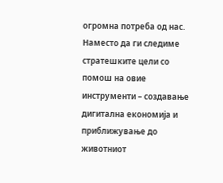огромна потреба од нас.
Наместо да ги следиме стратешките цели со помош на овие инструменти – создавање дигитална економија и приближување до животниот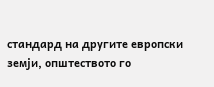стандард на другите европски земји, општеството го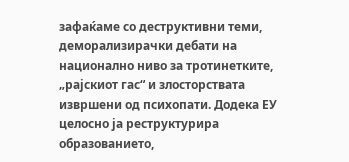зафаќаме со деструктивни теми, деморализирачки дебати на национално ниво за тротинетките, „рајскиот гас“ и злосторствата извршени од психопати. Додека ЕУ целосно ја реструктурира образованието,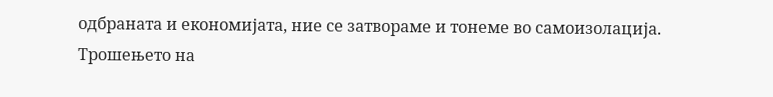одбраната и економијата, ние се затвораме и тонеме во самоизолација.
Трошењето на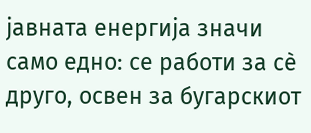јавната енергија значи само едно: се работи за сè друго, освен за бугарскиот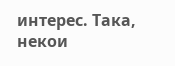интерес. Така, некои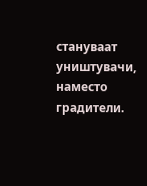стануваат уништувачи, наместо градители.